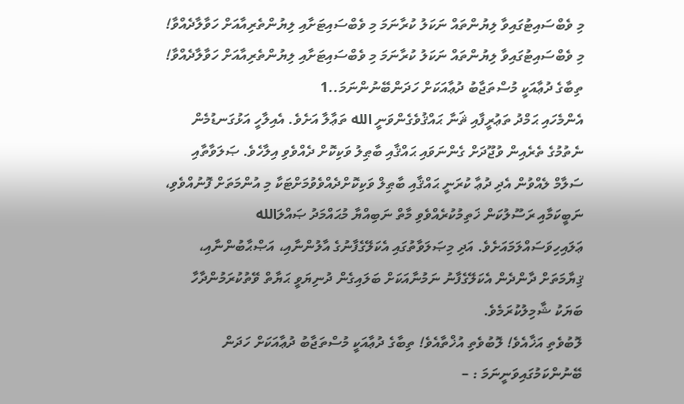މި ވެބްސައިޓުގައިވާ ލިޔުންތައް ނަކަލު ކުރާނަމަ މި ވެބްސައިޓަށާއި ލިޔުންތެރިއާއަށް ހަވާލާދެއްވާ!
މި ވެބްސައިޓުގައިވާ ލިޔުންތައް ނަކަލު ކުރާނަމަ މި ވެބްސައިޓަށާއި ލިޔުންތެރިއާއަށް ހަވާލާދެއްވާ!
ތިބާގެ ދުޢާއަކީ މުސްތަޖާބު ދުޢާއަކަށް ހަދަންބޭނުންނަމަ..1
އެންމެހައި ޙަމްދު ތަޢުރީފާއި ޘަނާ ޙައްޤުވެގެންވަނީ الله ތަޢާލާ އަށެވެ. އެއިލާހީ އަޅުގަނޑުމެން ނެތުމުގެ ތެރެއިން ވުޖޫދަށް ގެންނަވައި ޙައްޤާއި ބާޠިލު ވަކިކޮށް ދެއްވެވި އިލާހެވެ. ޞަލަވާތާއި ސަލާމް ލެއްވުން އެދި ދުޢާ ކުރަނީ ޙައްޤާއި ބާޠިލް ވަކިކޮށްދެއްވެވުމަށްޓަކާ މި އުންމަތަށް ފޮނުއްވެވި، ނަބީކަމާއި ރަސޫލުކަން ޚަތިމުކުރެއްވެވި މާތް ނަބިއްޔާ މުޙައްމަދު ޞައްލަالله ޢަލައިހިވަސައްލަމައަށެވެ. އަދި މިޞަލަވާތުގައި އެކަލޭގެފާނުގެ އާލުންނާއި، އަޞްޙާބުންނާއި، ޤިޔާމަތަށް ދާންދެން އެކަލޭގެފާނު ނަމުނާއަކަށް ބަލައިގެން ދުނިޔަވީ ޙަޔާތް ވޭތުކުރަމުންދާހާ ބަޔަކު ޝާމިލުކުރަމެވެ.
ލޮބުވެތި އަޚާއެވެ! ލޮބުވެތި އުޚްތާއެވެ! ތިބާގެ ދުޢާއަކީ މުސްތަޖާބު ދުޢާއަކަށް ހަދަން ބޭނުންކަމުގައިވަނީނަމަ : –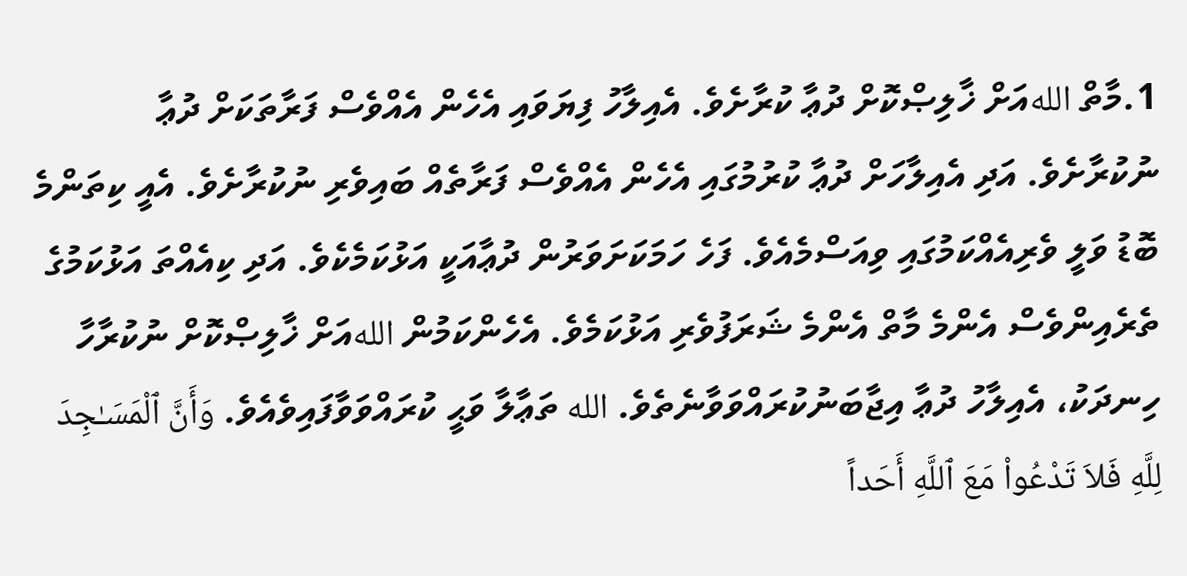1.މާތް اللهއަށް ޚާލިޞްކޮށް ދުޢާ ކުރާށެވެ. އެއިލާހު ފިޔަވައި އެހެން އެއްވެސް ފަރާތަކަށް ދުޢާ ނުކުރާށެވެ. އަދި އެއިލާހަށް ދުޢާ ކުރުމުގައި އެހެން އެއްވެސް ފަރާތެއް ބައިވެރި ނުކުރާށެވެ. އެއީ ކިތަންމެ ބޮޑު ވަލީ ވެރިއެއްކަމުގައި ވިއަސްމެއެވެ. ފަހެ ހަމަކަށަވަރުން ދުޢާއަކީ އަޅުކަމެކެވެ. އަދި ކިއެއްތަ އަޅުކަމުގެ ތެރެއިންވެސް އެންމެ މާތް އެންމެ ޝަރަފުވެރި އަޅުކަމެވެ. އެހެންކަމުން اللهއަށް ޚާލިޞްކޮށް ނުކުރާހާ ހިނދަކު، އެއިލާހު ދުޢާ އިޖާބަނުކުރައްވަވާނެތެވެ. الله ތަޢާލާ ވަޙީ ކުރައްވަވާފައިވެއެވެ. وَأَنَّ ٱلْمَسَـٰجِدَ لِلَّهِ فَلاَ تَدْعُواْ مَعَ ٱللَّهِ أَحَداً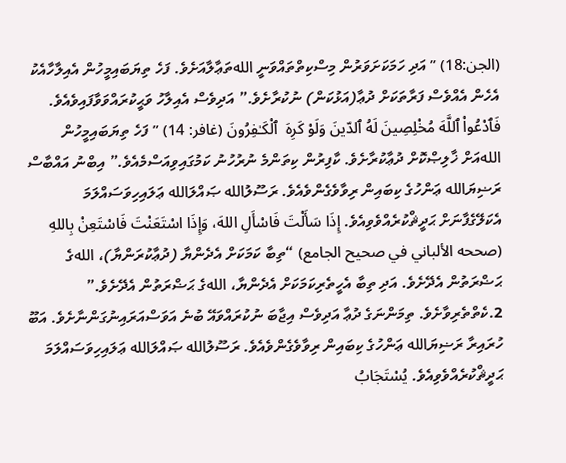(الجن:18) ” އަދި ހަމަކަށަވަރުން މިސްކިތްތައްވަނީ اللهތަޢާލާއަށެވެ. ފަހެ ތިޔަބައިމީހުން އެއިލާހާއެކު އެހެން އެއްވެސް ފަރާތަކަށް ދުޢާ(އަޅުކަން) ނުކުރާށެވެ.” އަދިވެސް އެއިލާހު ވަޙީކުރައްވަވާފައިވެއެވެ. فَٱدْعُواْ ٱللَّهَ مُخْلِصِينَ لَهُ ٱلدّينَ وَلَوْ كَرِهَ  ٱلْكَـٰفِرُونَ (غافر: 14) ” ފަހެ ތިޔަބައިމީހުން اللهއަށް ޚާލިޞްކޮށް ދުޢާކުރާށެވެ. ކާފިރުން ކިތަންމެ ނުރުހުނު ކަމުގައިވިއަސްމެއެވެ.” އިބްނު އައްބާސް ރަޟިޔަالله ޢަންހުގެ ކިބައިން ރިވާވެގެންވެއެވެ. ރަސޫލުالله ޞައްލަالله ޢަލައިހިވަސައްލަމަ އެކަލޭގެފާނަށް ޙަދީޘްކުރެއްވެވިއެވެ. إِذَا سَأَلْتَ فَاسْأَلِ اللهَ، وَإِذَا اسْتَعَنْتَ فَاسْتَعِنْ بِاللهِ  (صححه الألباني في صحيح الجامع) “ތިބާ ކަމަކަށް އެދެންޔާ (ދުޢާކުރަންޔާ)، اللهގެ ޙަޟްރަތުން އެދޭށެވެ. އަދި ތިބާ އެހީތެރިކަމަކަށް އެދެންޔާ، اللهގެ ޙަޟްރަތުން އެދޭށެވެ.”
2.ކެތްތެރިވާށެވެ. ތިމަންނަގެ ދުޢާ އަދިވެސް އިޖާބަ ނުކުރައްވައޭ ބުނެ އަވަސްއަރައިނުގަންނާށެވެ. އަބޫ ހުރައިރާ ރަޟިޔަالله ޢަންހުގެ ކިބައިން ރިވާވެގެންވެއެވެ. ރަސޫލުالله ޞައްލަالله ޢަލައިހިވަސައްލަމަ ޙަދީޘްކުރެއްވެވިއެވެ. يُسْتَجَابُ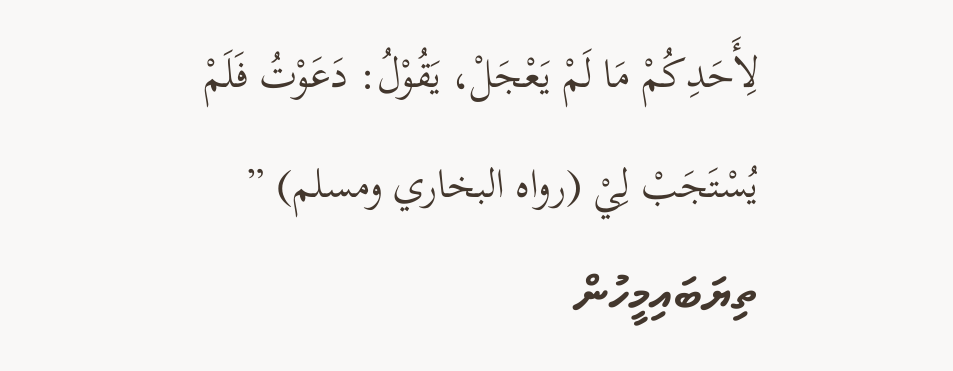لِأَحَدِكُمْ مَا لَمْ يَعْجَلْ، يَقُوْلُ: دَعَوْتُ فَلَمْ يُسْتَجَبْ لِيْ (رواه البخاري ومسلم) ” ތިޔަބައިމީހުން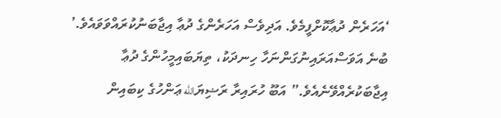‘އަހަރެން ދުޢާކޮށްފީމެވެ. އަދިވެސް އަހަރެންގެ ދުޢާ އިޖާބަނުކުރައްވަވައެވެ.’ ބުނެ އަވަސްއަރައިނުގަންނަހާ ހިނދަކު، ތިޔަބައިމީހުންގެ ދުޢާ އިޖާބަކުރެއްވޭނެއެވެ.” އަބޫ ހުރައިރާ ރަޟިޔަالله ޢަންހުގެ ކިބައިން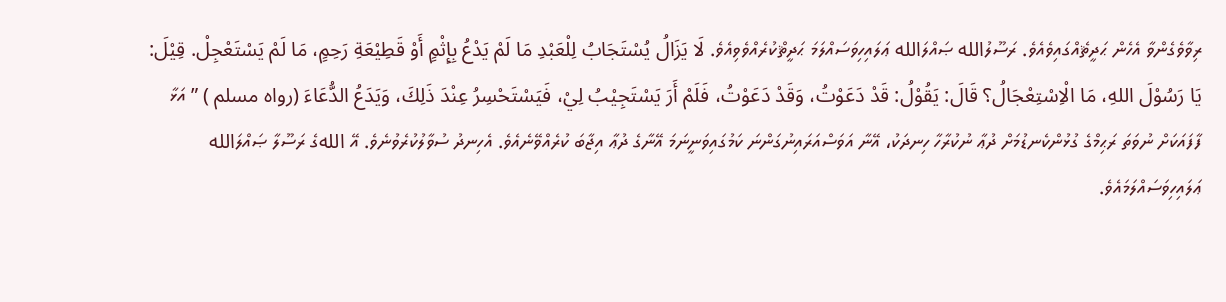ރިވާވެގެންވާ އެހެން ޙަދީޘެއްގައިވެއެވެ. ރަސޫލުالله ޞައްލަالله ޢަލައިހިވަސައްލަމަ ޙަދީޘްކުރެއްވެވިއެވެ. لَا يَزَالُ يُسْتَجَابُ لِلْعَبْدِ مَا لَمْ يَدْعُ بِإِثْمٍ أَوْ قَطِيْعَةِ رَحِمٍ، مَا لَمْ يَسْتَعْجِلْ. قِيْلَ: يَا رَسُوْلَ اللهِ، مَا الْاِسْتِعْجَالُ؟ قَالَ: يَقُوْلُ: قَدْ دَعَوْتُ، وَقَدْ دَعَوْتُ، فَلَمْ أَرَ يَسْتَجِيْبُ لِيْ، فَيَسْتَحْسِرُ عِنْدَ ذَلِكَ، وَيَدَعُ الدُّعَاءَ (رواه مسلم ) ” އަޅާ ފާފައަކަށް ނުވަތަ ރަޙިމްގެ ގުޅުންކެނޑުމަށް ދުޢާ ނުކުރާހާ ހިނދަކު، އޭނާ އަވަސްއަރައިނުގަންނަ ކަމުގައިވަނީނަމަ އޭނާގެ ދުޢާ އިޖާބަ ކުރެއްވޭނެއެވެ. އެހިނދު ސުވާލުކުރެވުނެވެ. އޭ اللهގެ ރަސޫލާ ޞައްލަالله ޢަލައިހިވަސައްލަމައެވެ.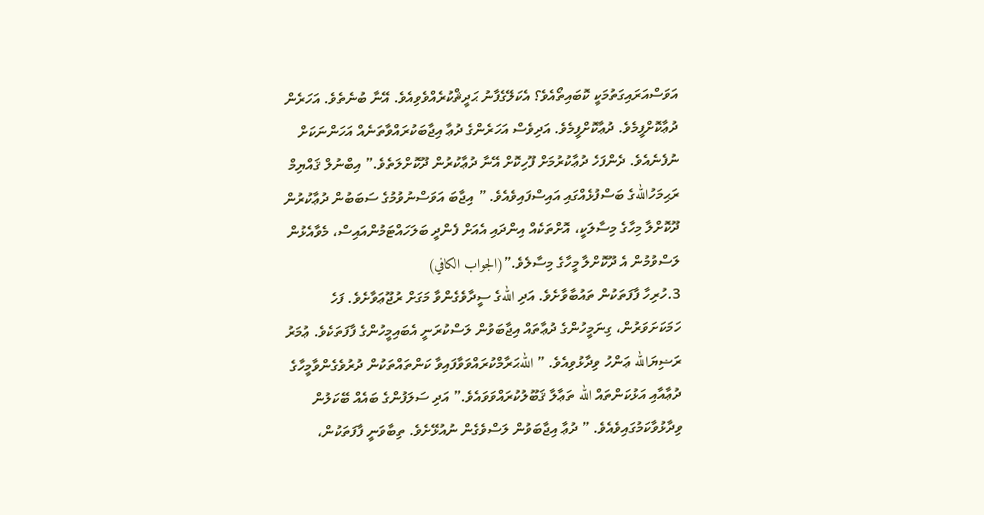އަވަސްއަރައިގަތުމަކީ ކޮބައިތޯއެވެ؟ އެކަލޭގެފާނު ޙަދީޘްކުރެއްވެވިއެވެ. އޭނާ ބުނެތެވެ. އަހަރެން ދުޢާކޮށްފީމެވެ. ދުޢާކޮށްފީމެވެ. އަދިވެސް އަހަރެންގެ ދުޢާ އިޖާބަކުރައްވާތަނެއް އަހަންނަކަށް ނުފެނެއެވެ. ދެންފަހެ ދުޢާކުރުމަށް ފޫހިކޮށް އޭނާ ދުޢާކުރުން ދޫކޮށްލަތެވެ.” އިބްނުލް ޤައްޔިމް ރަޙިމަހުاللهގެ ބަސްފުޅެއްގައި އައިސްފައިވެއެވެ. ” އިޖާބަ އަވަސްނުވުމުގެ ސަބަބުން ދުޢާކުރުން ދޫކޮށްލާ މިހާގެ މިސާލަކީ، އޮށްތަކެއް އިންދައި އެއަށް ފެންދީ ބަލަހައްޓަމުންއައިސް، މެވާއެޅުން ލަސްވުމުން އެ ދޫކޮށްލާ މީހާގެ މިސާލެވެ.”(الجواب الكافي)
3.ހުރިހާ ފާފަތަކުން ތައުބާވާށެވެ. އަދި اللهގެ ސީދާވެގެންވާ މަގަށް ރުޖޫޢަވާށެވެ. ފަހެ ހަމަކަށަވަރުން، ގިނަމީހުންގެ ދުޢާތައް އިޖާބަވުން ލަސްކުރަނީ އެބައިމީހުންގެ ފާފަތަކެވެ. ޢުމަރު ރަޟިޔަالله ޢަންހު ވިދާޅުވިއެވެ. ” اللهޙަރާމްކުރައްވަވާފައިވާ ކަންތައްތަކުން ދުރުވެގެންވާމީހާގެ ދުޢާއާއި އަޅުކަންތައް الله ތަޢާލާ ޤަބޫލުކުރައްވަވައެވެ.” އަދި ސަލަފުންގެ ބައެއް ބޭކަލުން ވިދާޅުވާކަމުގައިވެއެވެ. ” ދުޢާ އިޖާބަވުން ލަސްވެގެން ނުއުޅޭށެވެ. ތިބާވަނީ ފާފަތަކުން،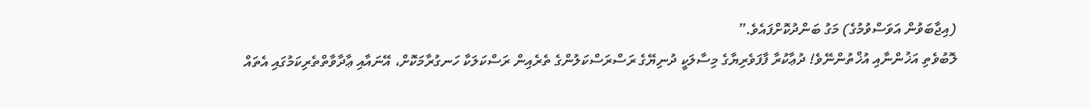(އިޖާބަވުން އަވަސްވުމުގެ) މަގު ބަންދުކޮށްފައެވެ.”
ލޮބުވެތި އަޚުންނާއި އުޚްތުންނޭވެ! ދުޢާކުރާ ފާފަވެރިޔާގެ މިސާލަކީ ދުނިޔޭގެ ރަސްރަސްކަލުންގެ ތެރެއިން ރަސްކަލަކާ ހަނގުރާމަކޮށް، އޭނައާއި ޢާދާވާތްތެރިކަމުގައި އެތައް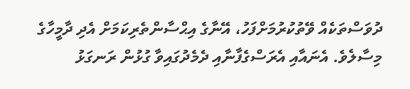ދުވަސްތަކެއް ވޭތުކުރުމަށްފަހު، އޭނާގެ އިޙްސާންތެރިކަމަށް އެދި ދާމީހާގެ މިސާލެވެ. އެނައާއި އެރަސްގެފާނާއި ދެމެދުގައިވާ ގުޅުން ރަނގަޅު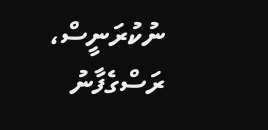ނުކުރަނީސް، ރަސްގެފާނު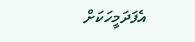އެފަދަމީހަކަށް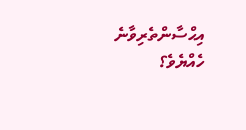އިޙްސާންތެރިވާނެ ހެއްޔެވެ؟